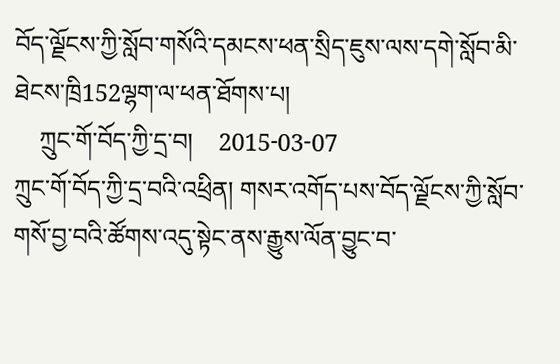བོད་ལྗོངས་ཀྱི་སློབ་གསོའི་དམངས་ཕན་སྲིད་ཇུས་ལས་དགེ་སློབ་མི་ཐེངས་ཁྲི152ལྷག་ལ་ཕན་ཐོགས་པ།
    ཀྲུང་གོ་བོད་ཀྱི་དྲ་བ།    2015-03-07
ཀྲུང་གོ་བོད་ཀྱི་དྲ་བའི་འཕྲིན། གསར་འགོད་པས་བོད་ལྗོངས་ཀྱི་སློབ་གསོ་བྱ་བའི་ཚོགས་འདུ་སྟེང་ནས་རྒྱུས་ལོན་བྱུང་བ་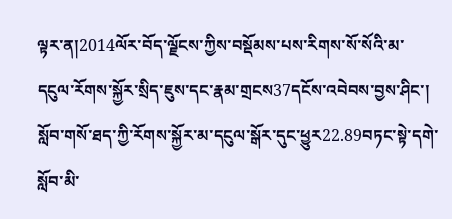ལྟར་ན།2014ལོར་བོད་ལྗོངས་ཀྱིས་བསྡོམས་པས་རིགས་སོ་སོའི་མ་དངུལ་རོགས་སྐྱོར་སྲིད་ཇུས་དང་རྣམ་གྲངས37དངོས་འབེབས་བྱས་ཤིང་། སློབ་གསོ་ཐད་ཀྱི་རོགས་སྐྱོར་མ་དངུལ་སྒོར་དུང་ཕྱུར22.89བཏང་སྟེ་དགེ་སློབ་མི་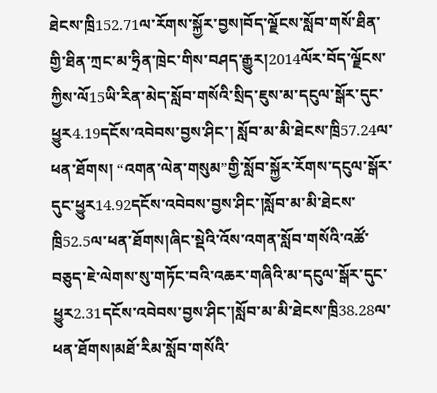ཐེངས་ཁྲི152.71ལ་རོགས་སྐྱོར་བྱས།བོད་ལྗོངས་སློབ་གསོ་ཐིན་གྱི་ཐིན་ཀྲང་མ་ཧྲིན་ཁྲེང་གིས་བཤད་རྒྱུར།2014ལོར་བོད་ལྗོངས་ཀྱིས་ལོ15ཡི་རིན་མེད་སློབ་གསོའི་སྲིད་ཇུས་མ་དངུལ་སྒོར་དུང་ཕྱུར4.19དངོས་འབེབས་བྱས་ཤིང་། སློབ་མ་མི་ཐེངས་ཁྲི57.24ལ་ཕན་ཐོགས། “འགན་ལེན་གསུམ”གྱི་སློབ་སྐྱོར་རོགས་དངུལ་སྒོར་དུང་ཕྱུར14.92དངོས་འབེབས་བྱས་ཤིང་།སློབ་མ་མི་ཐེངས་ཁྲི52.5ལ་ཕན་ཐོགས།ཞིང་སྡེའི་འོས་འགན་སློབ་གསོའི་འཚོ་བཅུད་ཇེ་ལེགས་སུ་གཏོང་བའི་འཆར་གཞིའི་མ་དངུལ་སྒོར་དུང་ཕྱུར2.31དངོས་འབེབས་བྱས་ཤིང་།སློབ་མ་མི་ཐེངས་ཁྲི38.28ལ་ཕན་ཐོགས།མཐོ་རིམ་སློབ་གསོའི་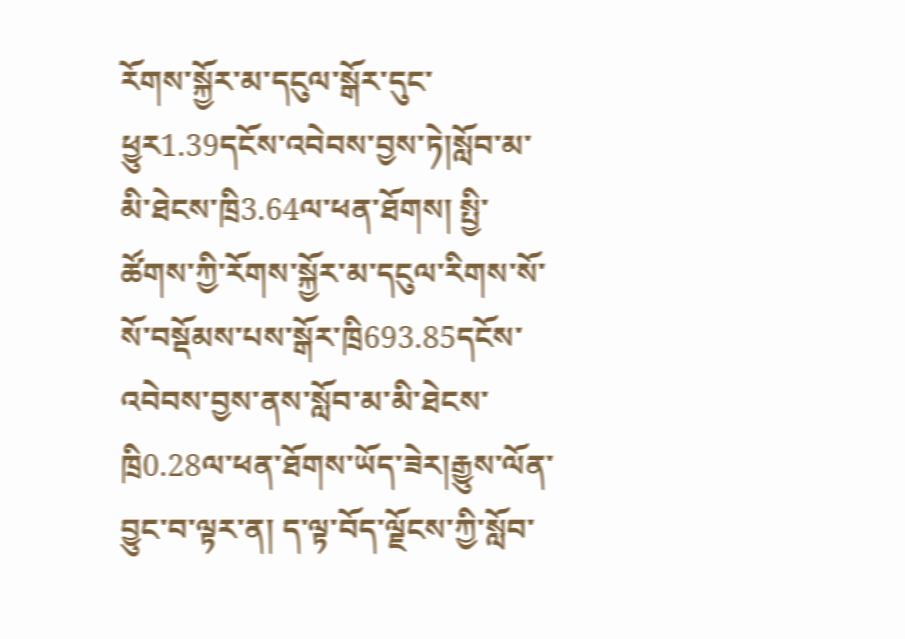རོགས་སྐྱོར་མ་དངུལ་སྒོར་དུང་ཕྱུར1.39དངོས་འབེབས་བྱས་ཏེ།སློབ་མ་མི་ཐེངས་ཁྲི3.64ལ་ཕན་ཐོགས། སྤྱི་ཚོགས་ཀྱི་རོགས་སྐྱོར་མ་དངུལ་རིགས་སོ་སོ་བསྡོམས་པས་སྒོར་ཁྲི693.85དངོས་འབེབས་བྱས་ནས་སློབ་མ་མི་ཐེངས་ཁྲི0.28ལ་ཕན་ཐོགས་ཡོད་ཟེར།རྒྱུས་ལོན་བྱུང་བ་ལྟར་ན། ད་ལྟ་བོད་ལྗོངས་ཀྱི་སློབ་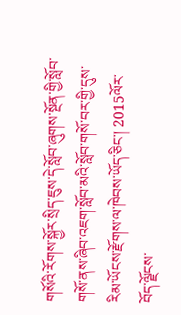གསོའི་རོགས་སྐྱོར་སྲིད་ཇུས་དེ་སློབ་ཞུགས་སྔོན་གྱི་སློབ་གསོ་ནས་ཞིབ་འཇག་སློབ་མའི་སློབ་གསོ་བར་གྱི་དུས་རིམ་ཡོངས་རྫོགས་ལ་ཁེབས་ཡོད་ཅིང་། 2015ལོར་བོད་ལྗོངས་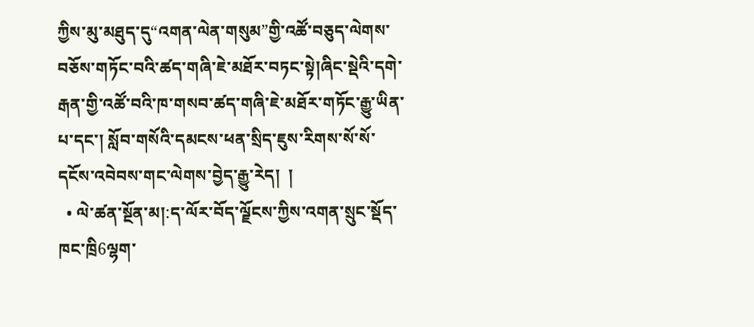ཀྱིས་མུ་མཐུད་དུ“འགན་ལེན་གསུམ”གྱི་འཚོ་བཅུད་ལེགས་བཅོས་གཏོང་བའི་ཚད་གཞི་ཇེ་མཐོར་བཏང་སྟེ།ཞིང་སྡེའི་དགེ་རྒན་གྱི་འཚོ་བའི་ཁ་གསབ་ཚད་གཞི་ཇེ་མཐོར་གཏོང་རྒྱུ་ཡིན་པ་དང་། སློབ་གསོའི་དམངས་ཕན་སྲིད་ཇུས་རིགས་སོ་སོ་དངོས་འབེབས་གང་ལེགས་བྱེད་རྒྱུ་རེད།  །
  • ལེ་ཚན་སྔོན་མ།:ད་ལོར་བོད་ལྗོངས་ཀྱིས་འགན་སྲུང་སྡོད་ཁང་ཁྲི6ལྷག་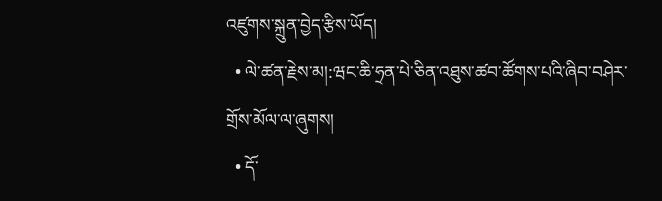འཛུགས་སྐྲུན་བྱེད་རྩིས་ཡོད།
  • ལེ་ཚན་རྗེས་མ།:ཝང་ཆི་ཧྲན་པེ་ཅིན་འཐུས་ཚབ་ཚོགས་པའི་ཞིབ་བཤེར་གྲོས་མོལ་ལ་ཞུགས།
  • དོ་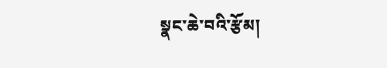སྣང་ཆེ་བའི་རྩོམ།